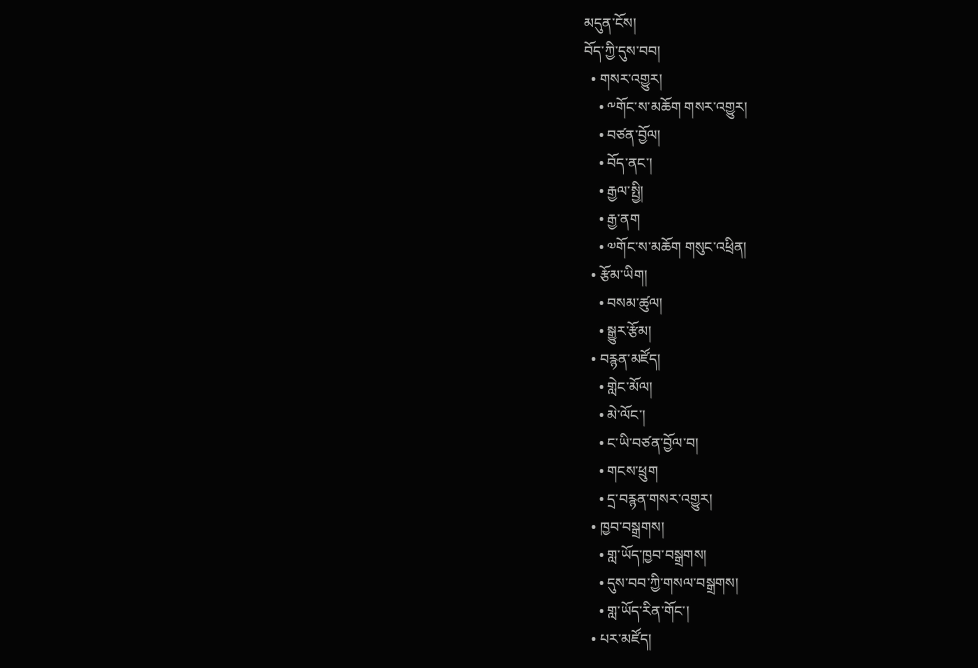མདུན་ངོས།
བོད་ཀྱི་དུས་བབ།
  • གསར་འགྱུར།
    • ༸གོང་ས་མཆོག གསར་འགྱུར།
    • བཙན་བྱོལ།
    • བོད་ནང་།
    • རྒྱལ་སྤྱི།
    • རྒྱ་ནག
    • ༧གོང་ས་མཆོག གསུང་འཕྲིན།
  • རྩོམ་ཡིག།
    • བསམ་ཚུལ།
    • སྒྱུར་རྩོམ།
  • བརྙན་མཛོད།
    • གླེང་མོལ།
    • མེ་ལོང་།
    • ང་ཡི་བཙན་བྱོལ་བ།
    • གངས་ཕྲུག
    • དྲ་བརྙན་གསར་འགྱུར།
  • ཁྱབ་བསྒྲགས།
    • གླ་ཡོད་ཁྱབ་བསྒྲགས།
    • དུས་བབ་ཀྱི་གསལ་བསྒྲགས།
    • གླ་ཡོད་རིན་གོང་།
  • པར་མཛོད།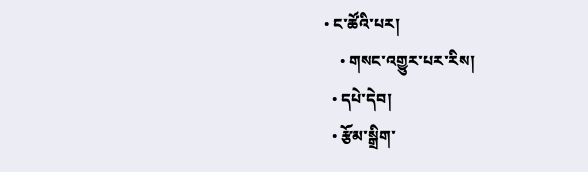• ང་ཚོའི་པར།
    • གསང་འགྱུར་པར་རིས།
  • དཔེ་དེབ།
  • རྩོམ་སྒྲིག་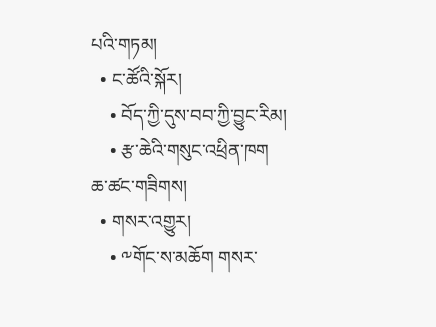པའི་གཏམ།
  • ང་ཚོའི་སྐོར།
    • བོད་ཀྱི་དུས་བབ་ཀྱི་བྱུང་རིམ།
    • རྩ་ཆེའི་གསུང་འཕྲིན་ཁག
ཆ་ཚང་གཟིགས།
  • གསར་འགྱུར།
    • ༸གོང་ས་མཆོག གསར་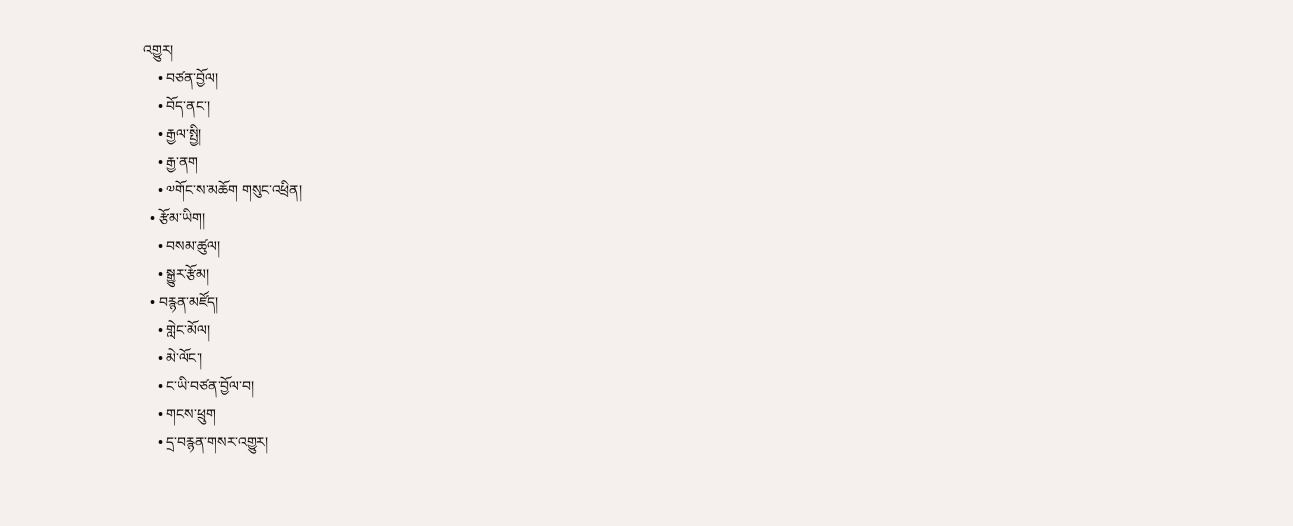འགྱུར།
    • བཙན་བྱོལ།
    • བོད་ནང་།
    • རྒྱལ་སྤྱི།
    • རྒྱ་ནག
    • ༧གོང་ས་མཆོག གསུང་འཕྲིན།
  • རྩོམ་ཡིག།
    • བསམ་ཚུལ།
    • སྒྱུར་རྩོམ།
  • བརྙན་མཛོད།
    • གླེང་མོལ།
    • མེ་ལོང་།
    • ང་ཡི་བཙན་བྱོལ་བ།
    • གངས་ཕྲུག
    • དྲ་བརྙན་གསར་འགྱུར།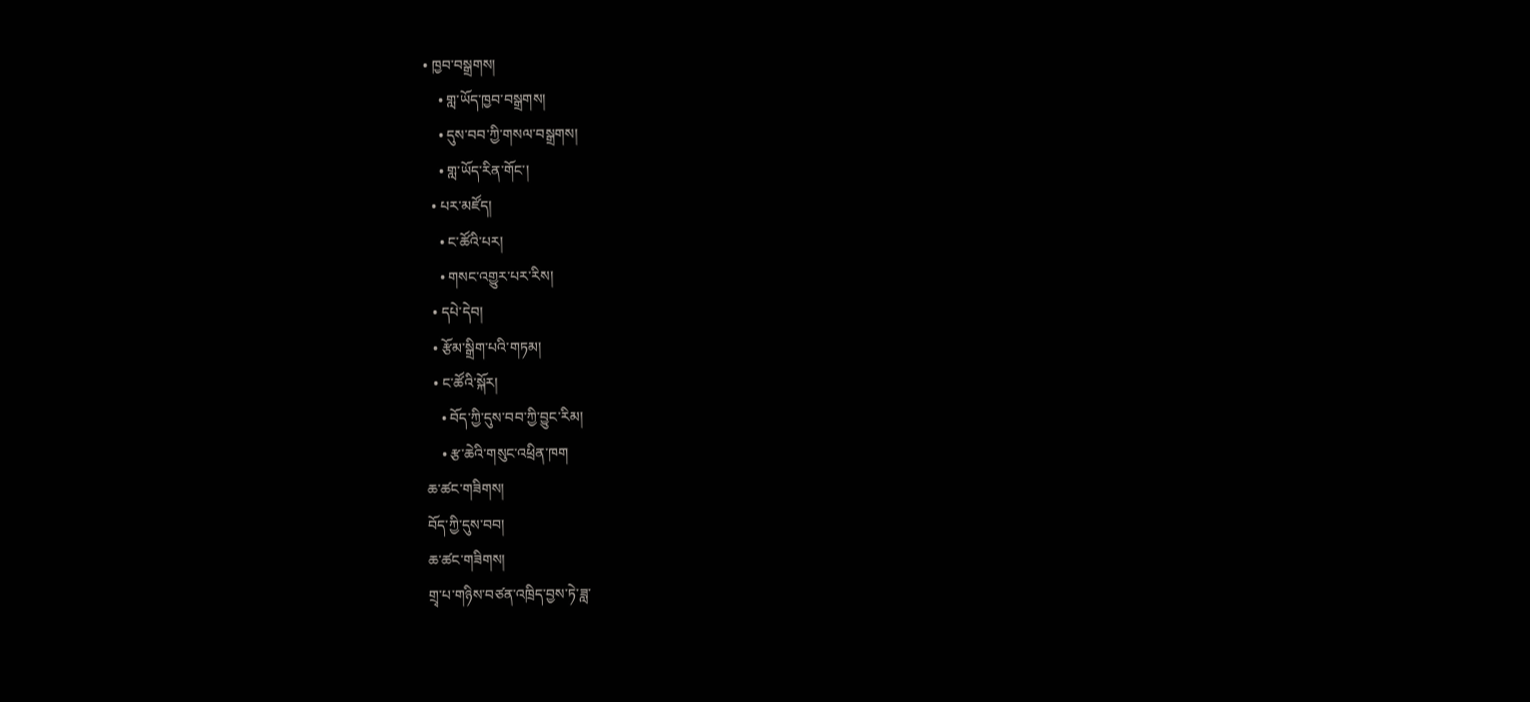• ཁྱབ་བསྒྲགས།
    • གླ་ཡོད་ཁྱབ་བསྒྲགས།
    • དུས་བབ་ཀྱི་གསལ་བསྒྲགས།
    • གླ་ཡོད་རིན་གོང་།
  • པར་མཛོད།
    • ང་ཚོའི་པར།
    • གསང་འགྱུར་པར་རིས།
  • དཔེ་དེབ།
  • རྩོམ་སྒྲིག་པའི་གཏམ།
  • ང་ཚོའི་སྐོར།
    • བོད་ཀྱི་དུས་བབ་ཀྱི་བྱུང་རིམ།
    • རྩ་ཆེའི་གསུང་འཕྲིན་ཁག
ཆ་ཚང་གཟིགས།
བོད་ཀྱི་དུས་བབ།
ཆ་ཚང་གཟིགས།
གྲྭ་པ་གཉིས་བཙན་འཁྲིད་བྱས་ཏེ་ཟླ་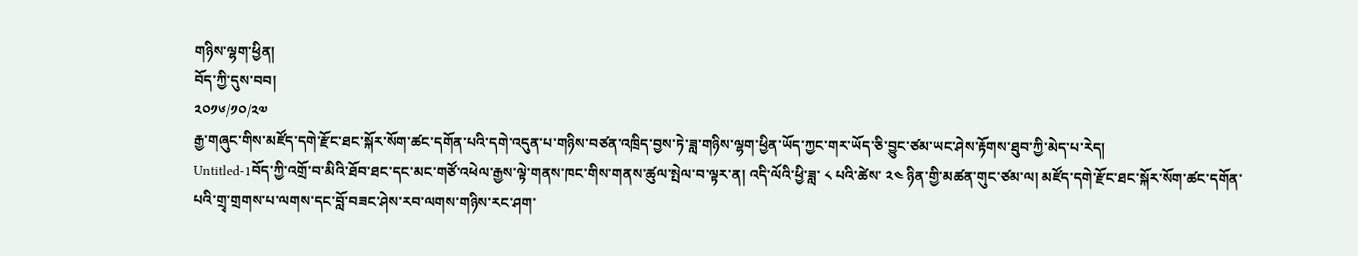གཉིས་ལྷག་ཕྱིན།
བོད་ཀྱི་དུས་བབ།
༢༠༡༦/༡༠/༢༧
རྒྱ་གཞུང་གིས་མཛོད་དགེ་རྫོང་ཐང་སྐོར་སོག་ཚང་དགོན་པའི་དགེ་འདུན་པ་གཉིས་བཙན་འཁྲིད་བྱས་ཏེ་ཟླ་གཉིས་ལྷག་ཕྱིན་ཡོད་ཀྱང་གར་ཡོད་ཅི་བྱུང་ཙམ་ཡང་ཤེས་རྟོགས་ཐུབ་ཀྱི་མེད་པ་རེད།
Untitled-1བོད་ཀྱི་འགྲོ་བ་མིའི་ཐོབ་ཐང་དང་མང་གཙོ་འཕེལ་རྒྱས་ལྟེ་གནས་ཁང་གིས་གནས་ཚུལ་སྤེལ་བ་ལྟར་ན། འདི་ལོའི་ཕྱི་ཟླ་ ༨ པའི་ཚེས་ ༢༤ ཉིན་གྱི་མཚན་གུང་ཙམ་ལ། མཛོད་དགེ་རྫོང་ཐང་སྐོར་སོག་ཚང་དགོན་པའི་གྲྭ་གྲགས་པ་ལགས་དང་བློ་བཟང་ཤེས་རབ་ལགས་གཉིས་རང་ཤག་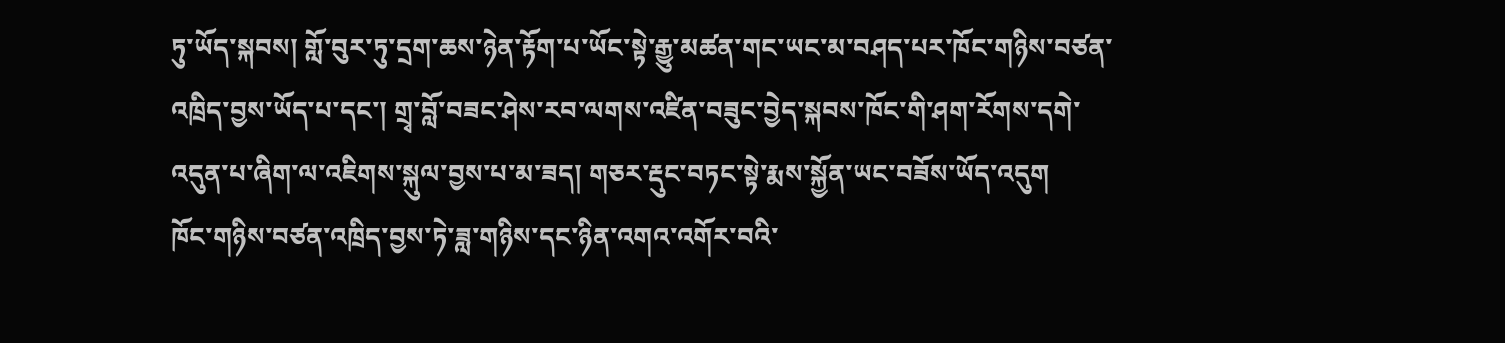ཏུ་ཡོད་སྐབས། གློ་བུར་ཏུ་དྲག་ཆས་ཉེན་རྟོག་པ་ཡོང་སྟེ་རྒྱུ་མཚན་གང་ཡང་མ་བཤད་པར་ཁོང་གཉིས་བཙན་འཁྲིད་བྱས་ཡོད་པ་དང་། གྲྭ་བློ་བཟང་ཤེས་རབ་ལགས་འཛིན་བཟུང་བྱེད་སྐབས་ཁོང་གི་ཤག་རོགས་དགེ་འདུན་པ་ཞིག་ལ་འཇིགས་སྐུལ་བྱས་པ་མ་ཟད། གཅར་རྡུང་བཏང་སྟེ་རྨས་སྐྱོན་ཡང་བཟོས་ཡོད་འདུག
ཁོང་གཉིས་བཙན་འཁྲིད་བྱས་ཏེ་ཟླ་གཉིས་དང་ཉིན་འགའ་འགོར་བའི་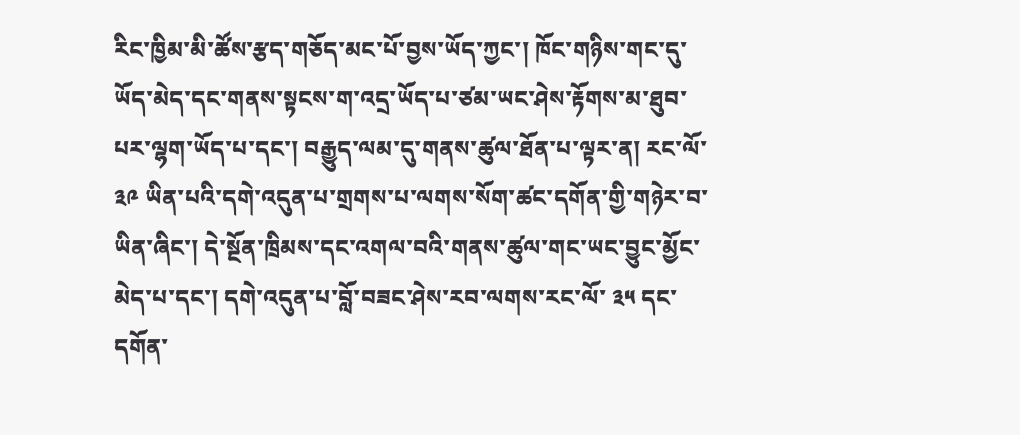རིང་ཁྱིམ་མི་ཚོས་རྩད་གཅོད་མང་པོ་བྱས་ཡོད་ཀྱང་། ཁོང་གཉིས་གང་དུ་ཡོད་མེད་དང་གནས་སྟངས་ག་འདྲ་ཡོད་པ་ཙམ་ཡང་ཤེས་རྟོགས་མ་ཐུབ་པར་ལྷག་ཡོད་པ་དང་། བརྒྱུད་ལམ་དུ་གནས་ཚུལ་ཐོན་པ་ལྟར་ན། རང་ལོ་ ༣༩ ཡིན་པའི་དགེ་འདུན་པ་གྲགས་པ་ལགས་སོག་ཚང་དགོན་གྱི་གཉེར་བ་ཡིན་ཞིང་། དེ་སྔོན་ཁྲིམས་དང་འགལ་བའི་གནས་ཚུལ་གང་ཡང་བྱུང་མྱོང་མེད་པ་དང་། དགེ་འདུན་པ་བློ་བཟང་ཤེས་རབ་ལགས་རང་ལོ་ ༣༥ དང་དགོན་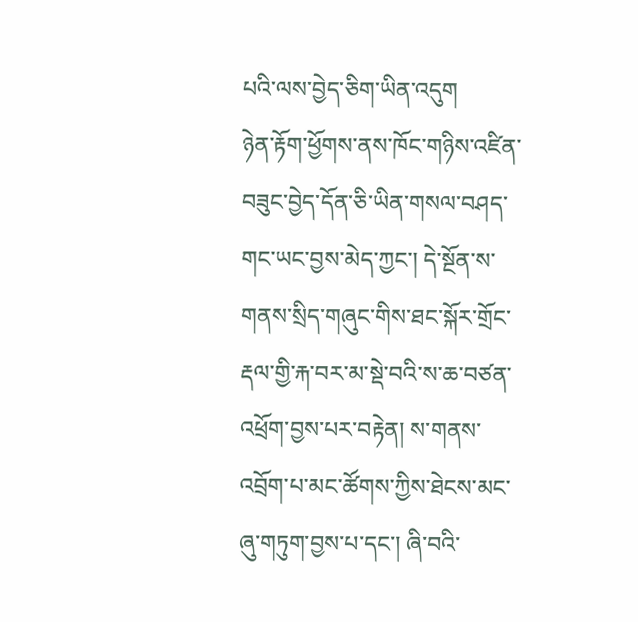པའི་ལས་བྱེད་ཅིག་ཡིན་འདུག
ཉེན་རྟོག་ཕྱོགས་ནས་ཁོང་གཉིས་འཛིན་བཟུང་བྱེད་དོན་ཅི་ཡིན་གསལ་བཤད་གང་ཡང་བྱས་མེད་ཀྱང་། དེ་སྔོན་ས་གནས་སྲིད་གཞུང་གིས་ཐང་སྐོར་གྲོང་རྡལ་གྱི་རྐ་བར་མ་སྡེ་བའི་ས་ཆ་བཙན་འཕྲོག་བྱས་པར་བརྟེན། ས་གནས་འབྲོག་པ་མང་ཚོགས་ཀྱིས་ཐེངས་མང་ཞུ་གཏུག་བྱས་པ་དང་། ཞི་བའི་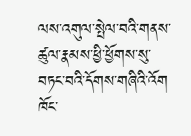ལས་འགུལ་སྤེལ་བའི་གནས་ཚུལ་རྣམས་ཕྱི་ཕྱོགས་སུ་བཏང་བའི་དོགས་གཞིའི་འོག ཁོང་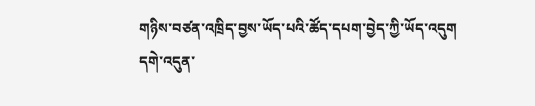གཉིས་བཙན་འཁྲིད་བྱས་ཡོད་པའི་ཚོད་དཔག་བྱེད་ཀྱི་ཡོད་འདུག
དགེ་འདུན་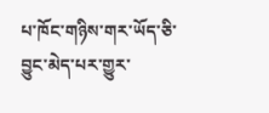པ་ཁོང་གཉིས་གར་ཡོད་ཅི་བྱུང་མེད་པར་གྱུར་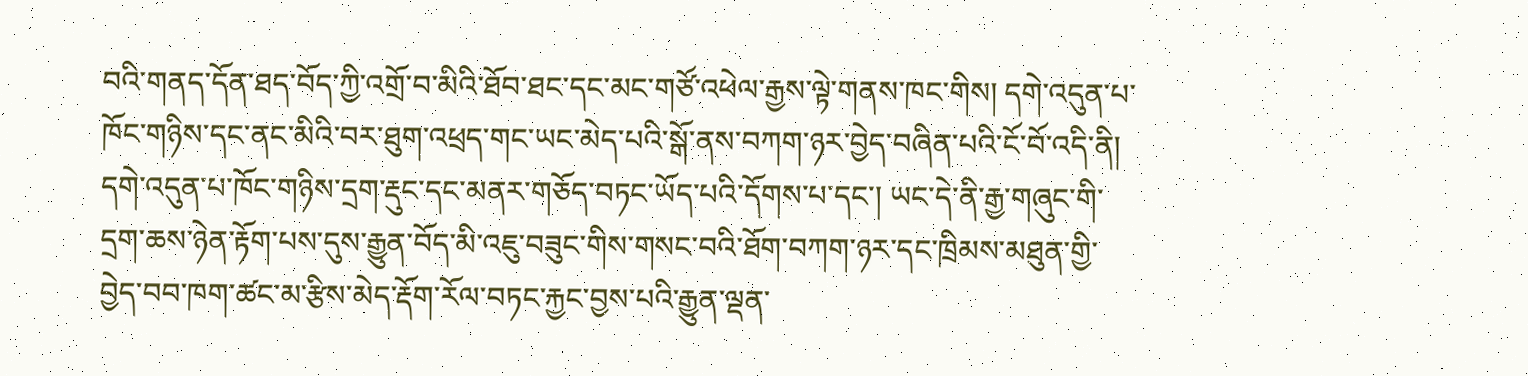བའི་གནད་དོན་ཐད་བོད་ཀྱི་འགྲོ་བ་མིའི་ཐོབ་ཐང་དང་མང་གཙོ་འཕེལ་རྒྱས་ལྟེ་གནས་ཁང་གིས། དགེ་འདུན་པ་ཁོང་གཉིས་དང་ནང་མིའི་བར་ཐུག་འཕྲད་གང་ཡང་མེད་པའི་སྒོ་ནས་བཀག་ཉར་བྱེད་བཞིན་པའི་ངོ་བོ་འདི་ནི། དགེ་འདུན་པ་ཁོང་གཉིས་དྲག་རྡུང་དང་མནར་གཅོད་བཏང་ཡོད་པའི་དོགས་པ་དང་། ཡང་དེ་ནི་རྒྱ་གཞུང་གི་དྲག་ཆས་ཉེན་རྟོག་པས་དུས་རྒྱུན་བོད་མི་འཇུ་བཟུང་གིས་གསང་བའི་ཐོག་བཀག་ཉར་དང་ཁྲིམས་མཐུན་གྱི་བྱེད་བབ་ཁག་ཚང་མ་རྩིས་མེད་རྡོག་རོལ་བཏང་རྐྱང་བྱས་པའི་རྒྱུན་ལྡན་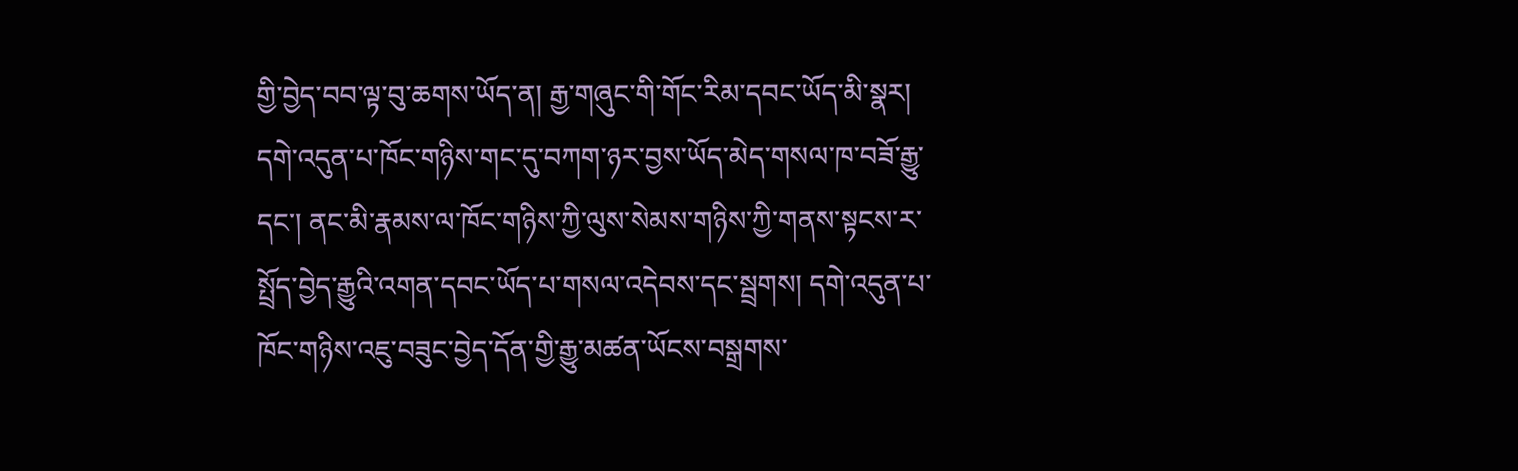གྱི་བྱེད་བབ་ལྟ་བུ་ཆགས་ཡོད་ན། རྒྱ་གཞུང་གི་གོང་རིམ་དབང་ཡོད་མི་སྣར། དགེ་འདུན་པ་ཁོང་གཉིས་གང་དུ་བཀག་ཉར་བྱས་ཡོད་མེད་གསལ་ཁ་བཟོ་རྒྱུ་དང་། ནང་མི་རྣམས་ལ་ཁོང་གཉིས་ཀྱི་ལུས་སེམས་གཉིས་ཀྱི་གནས་སྟངས་ར་སྤྲོད་བྱེད་རྒྱུའི་འགན་དབང་ཡོད་པ་གསལ་འདེབས་དང་སྦྲགས། དགེ་འདུན་པ་ཁོང་གཉིས་འཇུ་བཟུང་བྱེད་དོན་གྱི་རྒྱུ་མཚན་ཡོངས་བསྒྲགས་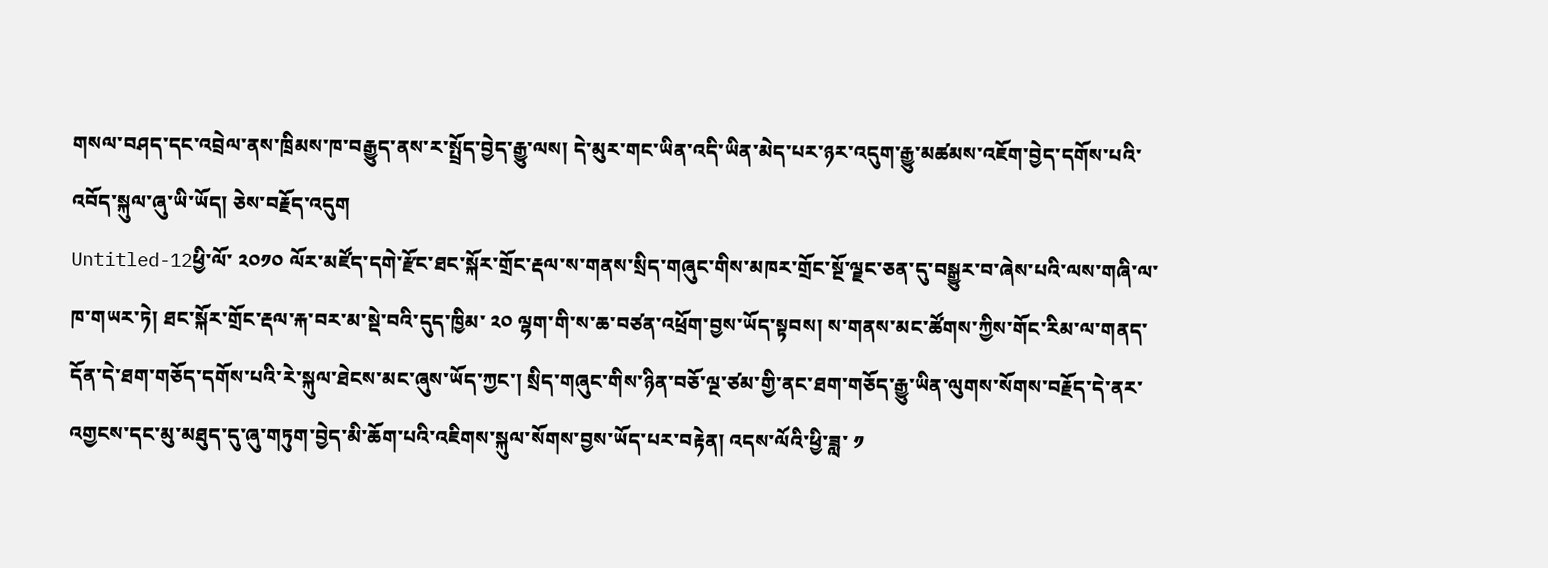གསལ་བཤད་དང་འབྲེལ་ནས་ཁྲིམས་ཁ་བརྒྱུད་ནས་ར་སྤྲོད་བྱེད་རྒྱུ་ལས། དེ་མུར་གང་ཡིན་འདི་ཡིན་མེད་པར་ཉར་འདུག་རྒྱུ་མཚམས་འཇོག་བྱེད་དགོས་པའི་འབོད་སྐུལ་ཞུ་ཡི་ཡོད། ཅེས་བརྗོད་འདུག
Untitled-12ཕྱི་ལོ་ ༢༠༡༠ ལོར་མཛོད་དགེ་རྫོང་ཐང་སྐོར་གྲོང་རྡལ་ས་གནས་སྲིད་གཞུང་གིས་མཁར་གྲོང་སྔོ་ལྗང་ཅན་དུ་བསྒྱུར་བ་ཞེས་པའི་ལས་གཞི་ལ་ཁ་གཡར་ཏེ། ཐང་སྐོར་གྲོང་རྡལ་རྐ་བར་མ་སྡེ་བའི་དུད་ཁྱིམ་ ༢༠ ལྷག་གི་ས་ཆ་བཙན་འཕྲོག་བྱས་ཡོད་སྟབས། ས་གནས་མང་ཚོགས་ཀྱིས་གོང་རིམ་ལ་གནད་དོན་དེ་ཐག་གཅོད་དགོས་པའི་རེ་སྐུལ་ཐེངས་མང་ཞུས་ཡོད་ཀྱང་། སྲིད་གཞུང་གིས་ཉིན་བཅོ་ལྔ་ཙམ་གྱི་ནང་ཐག་གཅོད་རྒྱུ་ཡིན་ལུགས་སོགས་བརྗོད་དེ་ནར་འགྱངས་དང་མུ་མཐུད་དུ་ཞུ་གཏུག་བྱེད་མི་ཆོག་པའི་འཇིགས་སྐུལ་སོགས་བྱས་ཡོད་པར་བརྟེན། འདས་ལོའི་ཕྱི་ཟླ་ ༡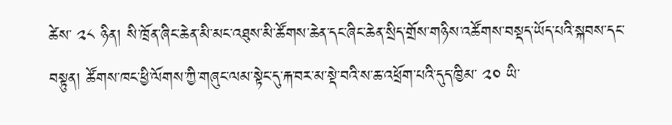ཚེས་ ༢༨ ཉིན། སི་ཁྲོན་ཞིང་ཆེན་མི་མང་འཐུས་མི་ཚོགས་ཆེན་དང་ཞིང་ཆེན་སྲིད་གྲོས་གཉིས་འཚོགས་བསྡད་ཡོད་པའི་སྐབས་དང་བསྟུན། ཚོགས་ཁང་ཕྱི་ལོགས་ཀྱི་གཞུང་ལམ་སྟེང་དུ་རྐ་བར་མ་སྡེ་བའི་ས་ཆ་འཕྲོག་པའི་དུད་ཁྱིམ་ ༢༠ ཡི་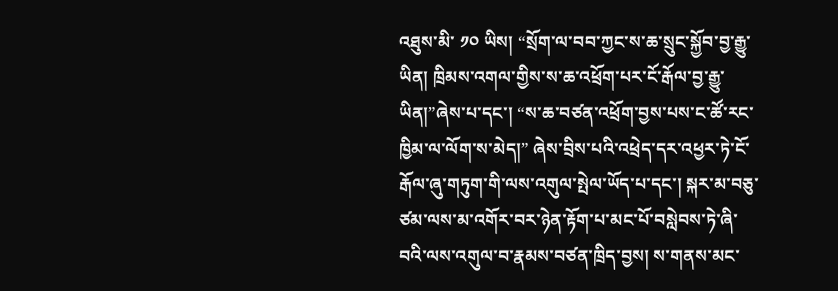འཐུས་མི་ ༡༠ ཡིས། “སྲོག་ལ་བབ་ཀྱང་ས་ཆ་སྲུང་སྐྱོབ་བྱ་རྒྱུ་ཡིན། ཁྲིམས་འགལ་གྱིས་ས་ཆ་འཕྲོག་པར་ངོ་རྒོལ་བྱ་རྒྱུ་ཡིན།”ཞེས་པ་དང་། “ས་ཆ་བཙན་འཕྲོག་བྱས་པས་ང་ཚོ་རང་ཁྱིམ་ལ་ལོག་ས་མེད།” ཞེས་བྲིས་པའི་འཕྲེད་དར་འཕྱར་ཏེ་ངོ་རྒོལ་ཞུ་གཏུག་གི་ལས་འགུལ་སྤེལ་ཡོད་པ་དང་། སྐར་མ་བཅུ་ཙམ་ལས་མ་འགོར་བར་ཉེན་རྟོག་པ་མང་པོ་བསླེབས་ཏེ་ཞི་བའི་ལས་འགུལ་བ་རྣམས་བཙན་ཁྲིད་བྱས། ས་གནས་མང་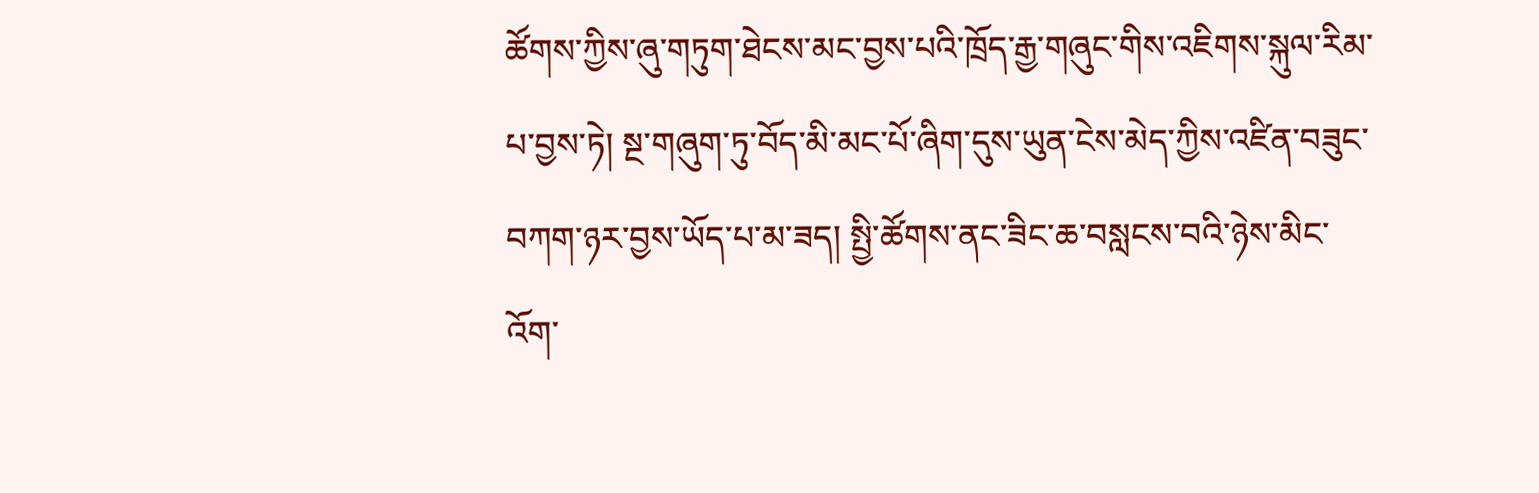ཚོགས་ཀྱིས་ཞུ་གཏུག་ཐེངས་མང་བྱས་པའི་ཁྲོད་རྒྱ་གཞུང་གིས་འཇིགས་སྐུལ་རིམ་པ་བྱས་ཏེ། སྔ་གཞུག་ཏུ་བོད་མི་མང་པོ་ཞིག་དུས་ཡུན་ངེས་མེད་ཀྱིས་འཛིན་བཟུང་བཀག་ཉར་བྱས་ཡོད་པ་མ་ཟད། སྤྱི་ཚོགས་ནང་ཟིང་ཆ་བསླངས་བའི་ཉེས་མིང་འོག་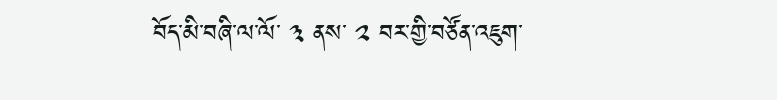བོད་མི་བཞི་ལ་ལོ་ ༣ ནས་ ༢ བར་གྱི་བཙོན་འཇུག་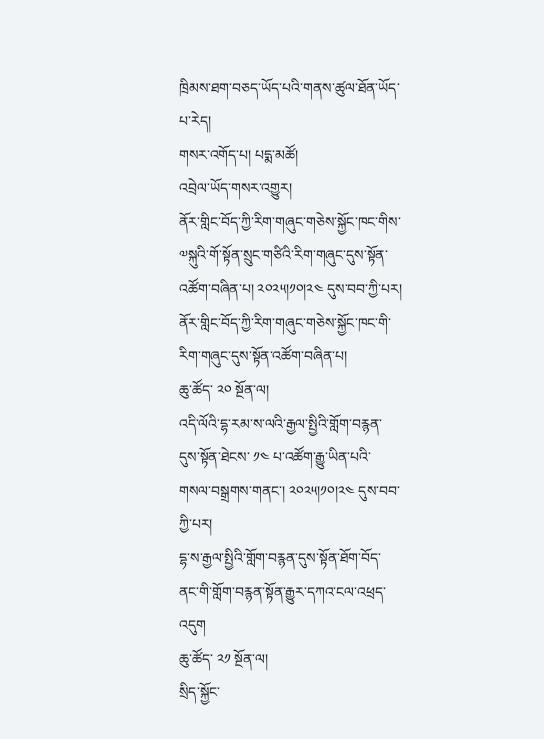ཁྲིམས་ཐག་བཅད་ཡོད་པའི་གནས་ཚུལ་ཐོན་ཡོད་པ་རེད།
གསར་འགོད་པ། པདྨ་མཚོ།
འབྲེལ་ཡོད་གསར་འགྱུར།
ནོར་གླིང་བོད་ཀྱི་རིག་གཞུང་གཅེས་སྐྱོང་ཁང་གིས་༧སྐུའི་གོ་སྟོན་སྲུང་གཙིའི་རིག་གཞུང་དུས་སྟོན་འཚོག་བཞིན་པ། ༢༠༢༥།༡༠།༢༤ དུས་བབ་ཀྱི་པར།
ནོར་གླིང་བོད་ཀྱི་རིག་གཞུང་གཅེས་སྐྱོང་ཁང་གི་རིག་གཞུང་དུས་སྟོན་འཚོག་བཞིན་པ།
ཆུ་ཚོད་ ༢༠ སྔོན་ལ།
འདི་ལོའི་དྷ་རམ་ས་ལའི་རྒྱལ་སྤྱིའི་གློག་བརྙན་དུས་སྟོན་ཐེངས་ ༡༤ པ་འཚོག་རྒྱུ་ཡིན་པའི་གསལ་བསྒྲགས་གནང་། ༢༠༢༥།༡༠།༢༤ དུས་བབ་ཀྱི་པར།
དྷ་ས་རྒྱལ་སྤྱིའི་གློག་བརྙན་དུས་སྟོན་ཐོག་བོད་ནང་གི་གློག་བརྙན་སྟོན་རྒྱུར་དཀའ་ངལ་འཕྲད་འདུག
ཆུ་ཚོད་ ༢༡ སྔོན་ལ།
སྲིད་སྐྱོང་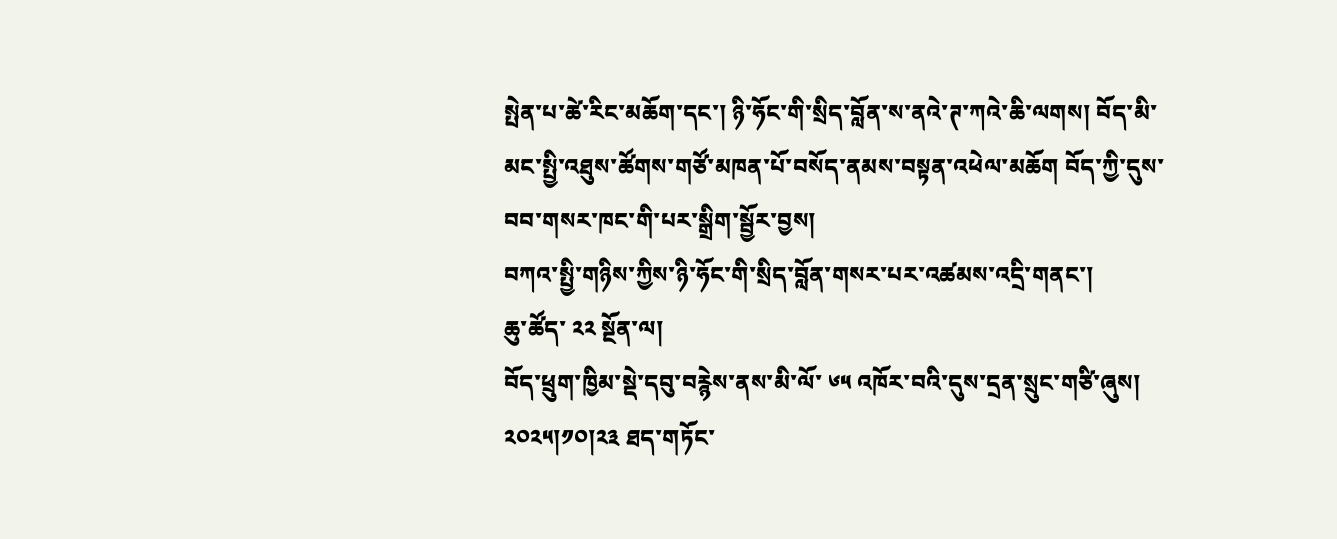སྤེན་པ་ཚེ་རིང་མཆོག་དང་། ཉི་ཧོང་གི་སྲིད་བློན་ས་ནའེ་ཊ་ཀའེ་ཆི་ལགས། བོད་མི་མང་སྤྱི་འཐུས་ཚོགས་གཙོ་མཁན་པོ་བསོད་ནམས་བསྟན་འཕེལ་མཆོག བོད་ཀྱི་དུས་བབ་གསར་ཁང་གི་པར་སྒྲིག་སྦྱོར་བྱས།
བཀའ་སྤྱི་གཉིས་ཀྱིས་ཉི་ཧོང་གི་སྲིད་བློན་གསར་པར་འཚམས་འདྲི་གནང་།
ཆུ་ཚོད་ ༢༢ སྔོན་ལ།
བོད་ཕྲུག་ཁྱིམ་སྡེ་དབུ་བརྙེས་ནས་མི་ལོ་ ༦༥ འཁོར་བའི་དུས་དྲན་སྲུང་གཙི་ཞུས། ༢༠༢༥།༡༠།༢༣ ཐད་གཏོང་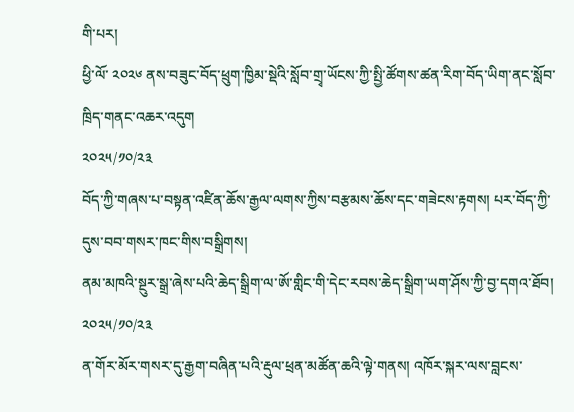གི་པར།
ཕྱི་ལོ་ ༢༠༢༦ ནས་བཟུང་བོད་ཕྲུག་ཁྱིམ་སྡེའི་སློབ་གྲྭ་ཡོངས་ཀྱི་སྤྱི་ཚོགས་ཚན་རིག་བོད་ཡིག་ནང་སློབ་ཁྲིད་གནང་འཆར་འདུག
༢༠༢༥/༡༠/༢༣
བོད་ཀྱི་གཞས་པ་བསྟན་འཛིན་ཆོས་རྒྱལ་ལགས་ཀྱིས་བརྩམས་ཆོས་དང་གཟེངས་རྟགས། པར་བོད་ཀྱི་དུས་བབ་གསར་ཁང་གིས་བསྒྲིགས།
ནམ་མཁའི་སྔུར་སྒྲ་ཞེས་པའི་ཆེད་སྒྲིག་ལ་ཨོ་གླིང་གི་དེང་རབས་ཆེད་སྒྲིག་ཡག་ཤོས་ཀྱི་བྱ་དགའ་ཐོབ།
༢༠༢༥/༡༠/༢༣
ན་གོར་མོར་གསར་དུ་རྒྱག་བཞིན་པའི་རྡུལ་ཕྲན་མཚོན་ཆའི་ལྟེ་གནས། འཁོར་སྐར་ལས་བླངས་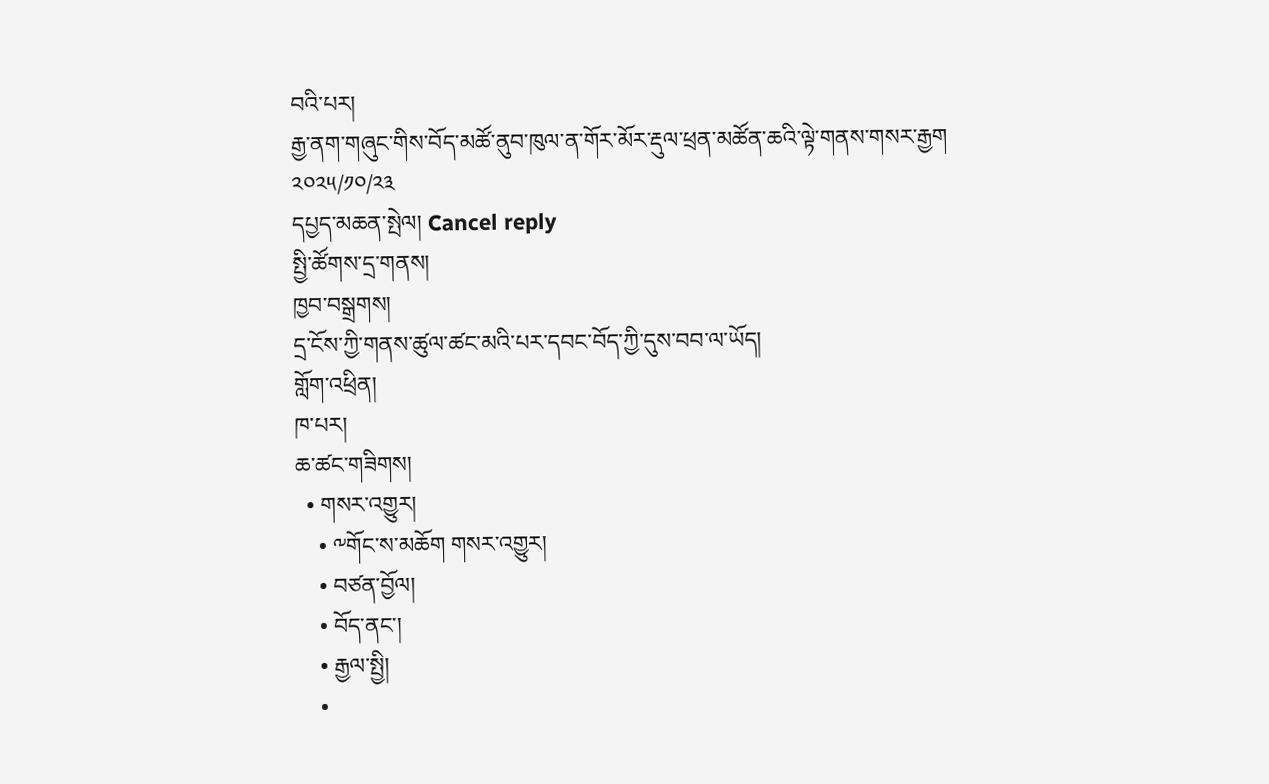བའི་པར།
རྒྱ་ནག་གཞུང་གིས་བོད་མཚོ་ནུབ་ཁུལ་ན་གོར་མོར་རྡུལ་ཕྲན་མཚོན་ཆའི་ལྟེ་གནས་གསར་རྒྱག
༢༠༢༥/༡༠/༢༣
དཔྱད་མཆན་སྤེལ། Cancel reply
སྤྱི་ཚོགས་དྲ་གནས།
ཁྱབ་བསྒྲགས།
དྲ་ངོས་ཀྱི་གནས་ཚུལ་ཚང་མའི་པར་དབང་བོད་ཀྱི་དུས་བབ་ལ་ཡོད།
གློག་འཕྲིན།
ཁ་པར།
ཆ་ཚང་གཟིགས།
  • གསར་འགྱུར།
    • ༸གོང་ས་མཆོག གསར་འགྱུར།
    • བཙན་བྱོལ།
    • བོད་ནང་།
    • རྒྱལ་སྤྱི།
    •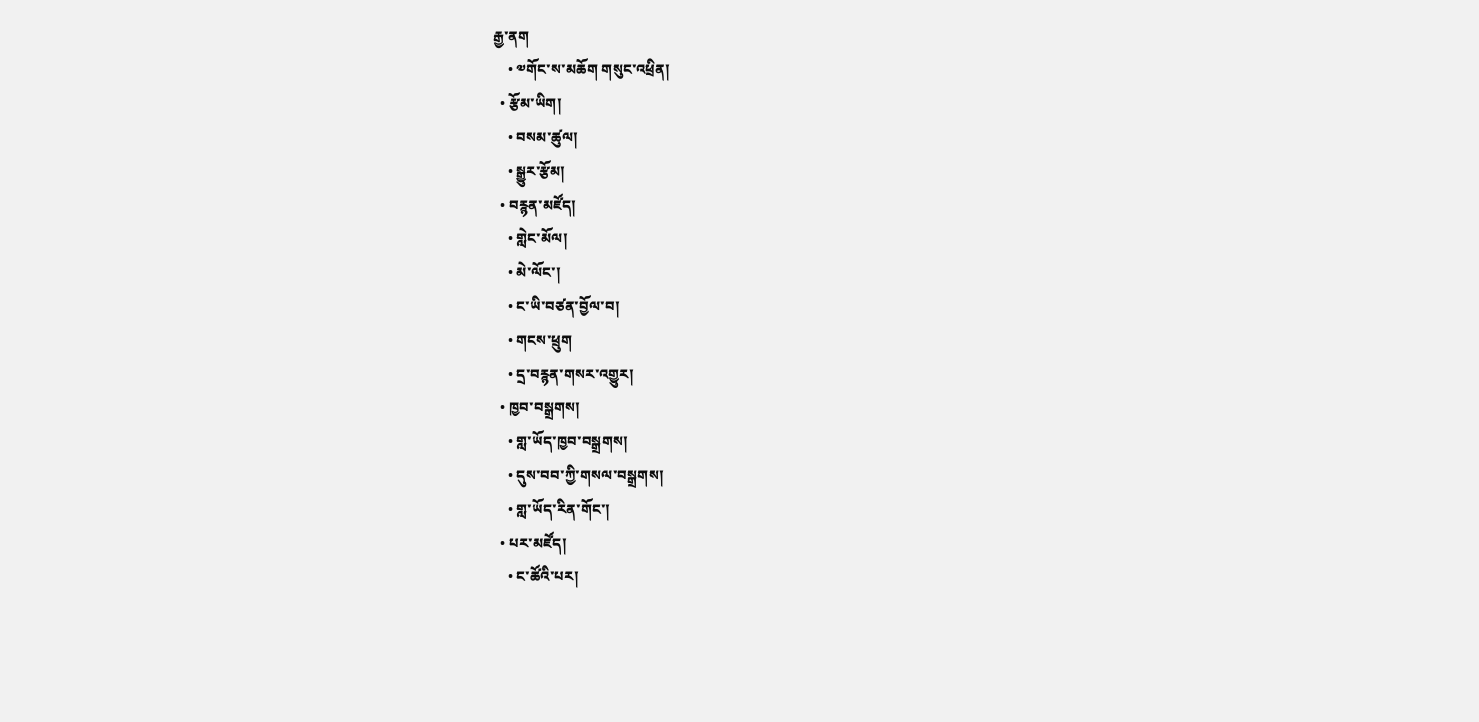རྒྱ་ནག
    • ༧གོང་ས་མཆོག གསུང་འཕྲིན།
  • རྩོམ་ཡིག།
    • བསམ་ཚུལ།
    • སྒྱུར་རྩོམ།
  • བརྙན་མཛོད།
    • གླེང་མོལ།
    • མེ་ལོང་།
    • ང་ཡི་བཙན་བྱོལ་བ།
    • གངས་ཕྲུག
    • དྲ་བརྙན་གསར་འགྱུར།
  • ཁྱབ་བསྒྲགས།
    • གླ་ཡོད་ཁྱབ་བསྒྲགས།
    • དུས་བབ་ཀྱི་གསལ་བསྒྲགས།
    • གླ་ཡོད་རིན་གོང་།
  • པར་མཛོད།
    • ང་ཚོའི་པར།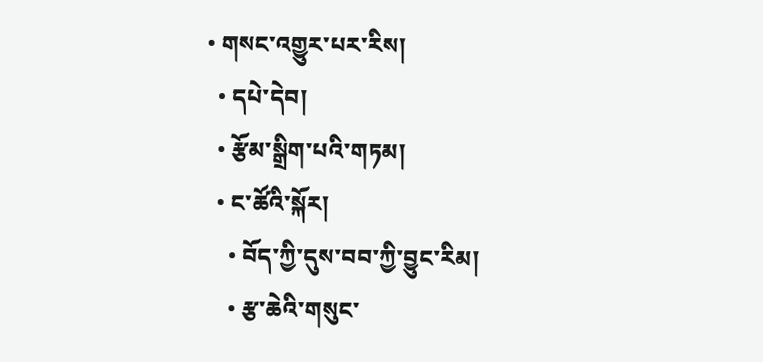• གསང་འགྱུར་པར་རིས།
  • དཔེ་དེབ།
  • རྩོམ་སྒྲིག་པའི་གཏམ།
  • ང་ཚོའི་སྐོར།
    • བོད་ཀྱི་དུས་བབ་ཀྱི་བྱུང་རིམ།
    • རྩ་ཆེའི་གསུང་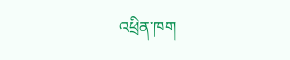འཕྲིན་ཁག